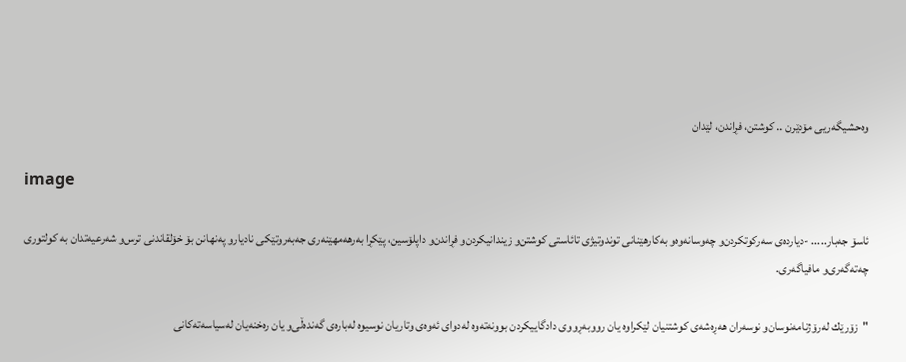وه‌حشیگه‌ریی مۆدێرن .. كوشتن، فڕاندن، لێدان

image

ئاسۆ جه‌بار..... -دیارده‌ی سه‌ركوتكردن‌و چه‌وسانه‌وه‌‌و به‌كارهێنانی توندوتیژی تائاستی كوشتن‌و زیندانیكردن‌و فڕاندن‌و داپلۆسین، پێكڕا به‌رهه‌مهێنه‌ری جه‌به‌روتێكی نادیار‌و په‌نهانن بۆ خۆلقاندنی ترس‌و شه‌رعیه‌تدان به‌ كولتوری چه‌ته‌گه‌ری‌و مافیاگه‌ری.

"زۆرێك له‌رۆژنامه‌نوسان‌و نوسه‌ران هه‌ڕه‌شه‌ی كوشتنیان لێكراوه‌ یان رووبه‌ڕووی دادگاییكردن بوونه‌ته‌وه‌ له‌دوای ئه‌وه‌ی وتاریان نوسیوه‌ له‌باره‌ی گه‌نده‌ڵی‌و یان ره‌خنه‌یان له‌سیاسه‌ته‌كانی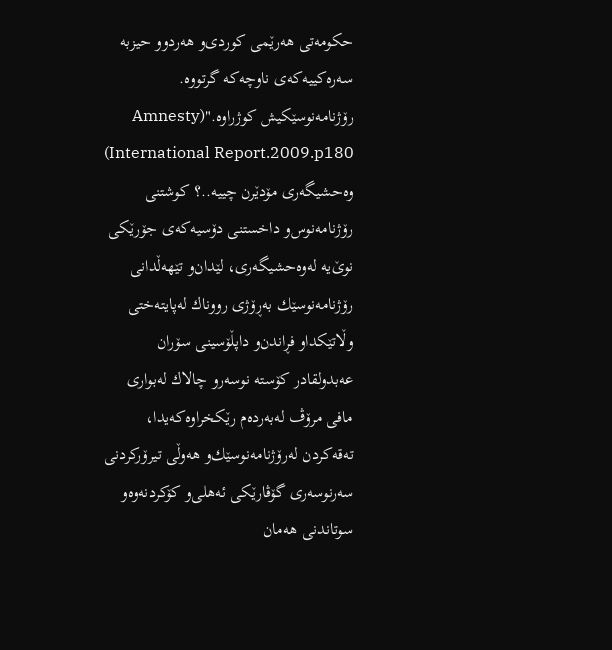حكومه‌تی هه‌رێمی كوردی‌و هه‌ردوو حیزبه‌ سه‌ره‌كییه‌كه‌ی ناوچه‌كه‌ گرتووه‌. رۆژنامه‌نوسێكیش كوژراوه‌."(Amnesty International Report.2009.p180)
وه‌حشیگه‌ری مۆدێرن چییه‌..؟ كوشتنی رۆژنامه‌نوس‌و داخستنی دۆسیه‌كه‌ی جۆرێكی نوێ‌یه‌ له‌وه‌حشیگه‌ری، لێدان‌و تێهه‌ڵدانی رۆژنامه‌نوسێك به‌ڕۆژی رووناك له‌پایته‌ختی وڵاتێكدا‌و فڕاندن‌و داپڵۆسینی سۆران عه‌بدولقادر كۆسته‌ نوسه‌ر‌و چالاك له‌بواری مافی مرۆڤ له‌به‌رده‌م رێكخراوه‌كه‌یدا، ته‌قه‌كردن له‌رۆژنامه‌نوسێك‌و هه‌وڵی تیرۆركردنی سه‌رنوسه‌ری گۆڤارێكی ئه‌هلی‌و كۆكردنه‌وه‌‌و سوتاندنی هه‌مان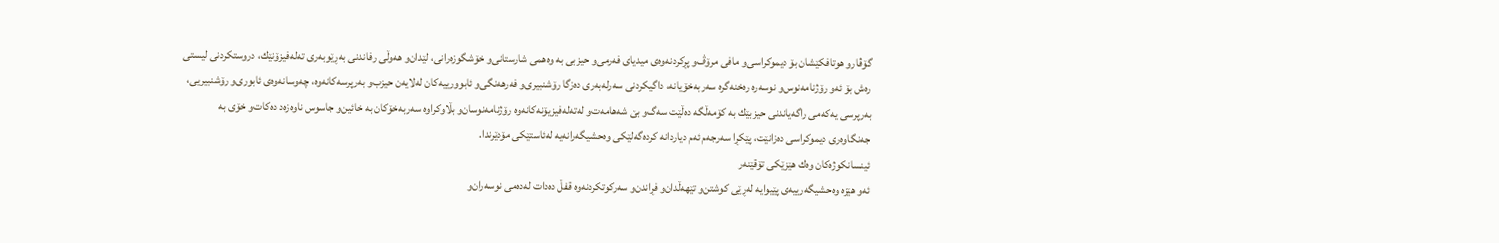گۆڤار‌و هوتافكێشان بۆ دیموكراسی‌و مافی مرۆڤ‌و پڕكردنه‌وه‌ی میدیای فه‌رمی‌و حیزبی به‌ وه‌همی شارستانی‌و خۆشگوزه‌رانی، لێدان‌و هه‌وڵی رفاندنی به‌ڕێوبه‌ری ته‌له‌فیزۆنێك، دروستكردنی لیستی ره‌ش بۆ ئه‌و رۆژنامه‌نوس‌و نوسه‌ره‌ ره‌خنه‌گره‌ سه‌ربه‌خۆیانه‌، داگیكردنی سه‌رله‌به‌ری ده‌زگا رۆشنبیری‌و فه‌رهه‌نگی‌و ئابوورییه‌كان له‌لایه‌ن حیزب‌و به‌رپرسه‌كانه‌وه‌، چه‌وسانه‌وه‌ی ئابوری‌و رۆشنبیریی، به‌رپرسی یه‌كه‌می راگه‌یاندنی حیزبێك به‌ كۆمه‌ڵگه‌ ده‌ڵێت سه‌گ‌و بێ‌ شه‌هامه‌ت‌و له‌ته‌له‌فیزیۆنه‌كانه‌وه‌ رۆژنامه‌نوسان‌و بڵاوكراوه‌ سه‌ربه‌خۆكان به‌ خائین‌و جاسوس ناوه‌زه‌د ده‌كات‌و خۆی به‌ جه‌نگاوه‌ری دیموكراسی ده‌زانێت، پێكڕا سه‌رجه‌م ئه‌م دیاردانه‌ كرده‌گه‌لێكی وه‌حشیگه‌رانه‌یه‌ له‌ئاستێكی مۆدێرندا.
ئینسانكوژه‌كان وه‌ك هێزێكی تۆقێنه‌ر
ئه‌و هێزه‌ وه‌حشیگه‌رییه‌ی پێیوایه‌ له‌ڕێی كوشتن‌و تێهه‌ڵدان‌و فڕاندن‌و سه‌ركوتكردنه‌وه‌ قفڵ ده‌دات له‌ده‌می نوسه‌ران‌و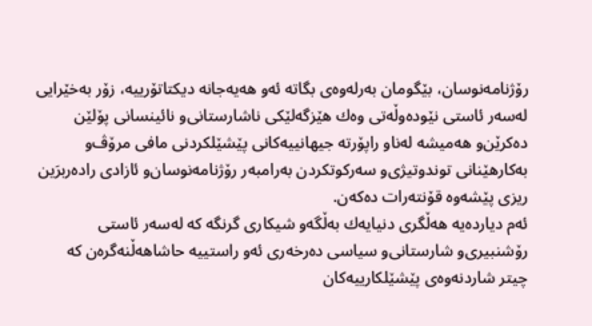رۆژنامه‌نوسان، بێگومان به‌رله‌وه‌ی بگاته‌ ئه‌و هه‌یه‌جانه‌ دیكتاتۆرییه‌، زۆر به‌خێرایی له‌سه‌ر ئاستی نێوده‌وڵه‌تی وه‌ك هێزگه‌لێكی ناشارستانی‌و نائینسانی پۆلێن ده‌كرێن‌و هه‌میشه‌ له‌ناو راپۆرته‌ جیهانییه‌كانی پێشێلكردنی مافی مرۆڤ‌و به‌كارهێنانی توندوتیژی‌و سه‌ركوتكردن به‌رامبه‌ر رۆژنامه‌نوسان‌و ئازادی راده‌ربرَین ریزی پێشه‌وه‌ قۆنته‌رات ده‌كه‌ن.
ئه‌م دیارده‌یه‌ هه‌ڵگری دنیایه‌ك به‌ڵگه‌و شیكاری گرنگه‌ كه‌ له‌سه‌ر ئاستی رۆشنبیری‌و شارستانی‌و سیاسی ده‌رخه‌ری ئه‌و راستییه‌ حاشاهه‌ڵنه‌گره‌ن كه‌ چیتر شاردنه‌وه‌ی پێشێلكارییه‌كان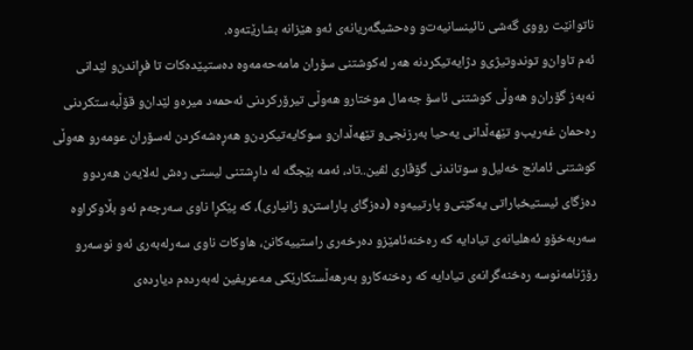ناتوانێت رووی گه‌شی نائینسانیه‌ت‌و وه‌حشیگه‌ریانه‌ی ئه‌و هێزانه‌ بشارێته‌وه‌.
ئه‌م تاوان‌و توندوتیژی‌و دژایه‌تیكردنه‌ هه‌ر له‌كوشتنی سۆران مامه‌حه‌مه‌وه‌ ده‌ستپێده‌كات تا فڕاندن‌و لێدانی نه‌به‌ز گۆران‌و هه‌وڵی كوشتنی ئاسۆ جه‌مال موختار‌و هه‌وڵی تیرۆركردنی ئه‌حمه‌د میره‌‌و لێدان‌و قۆڵبه‌ستكردنی ره‌حمان غه‌ریب‌و تێهه‌ڵدانی یه‌حیا به‌رزنجی‌و تێهه‌ڵدان‌و سوكایه‌تیكردن‌و هه‌ڕه‌شه‌كردن له‌سۆران عومه‌ر‌و هه‌وڵی كوشتنی ئامانج خه‌لیل‌و سوتاندنی گۆڤاری لڤین..تاد، ئه‌مه‌ بێجگه‌ له‌ داڕشتنی لیستی ره‌ش له‌لایه‌ن هه‌ردوو ده‌زگای ئیستیخباراتی یه‌كێتی‌و پارتییه‌وه‌ (ده‌زگای پاراستن‌و زانیاری)، كه‌ پێكڕا ناوی سه‌رجه‌م ئه‌و بڵاوكراوه‌ سه‌ربه‌خۆ‌و ئه‌هلیانه‌ی تیادایه‌ كه‌ ره‌خنه‌ئامێز‌و ده‌رخه‌ری راستییه‌كانن، هاوكات ناوی سه‌رله‌به‌ری ئه‌و نوسه‌ر‌و رۆژنامه‌نوسه‌ ره‌خنه‌گرانه‌ی تیادایه‌ كه‌ ره‌خنه‌كار‌و به‌رهه‌ڵستكارێكی مه‌عریفین له‌به‌رده‌م دیارده‌ی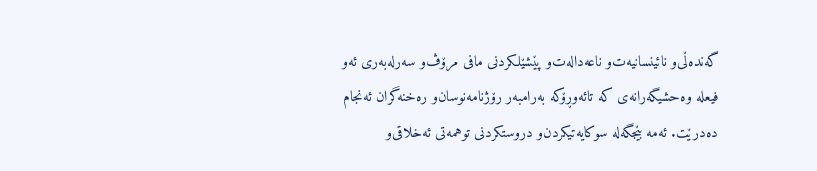گه‌نده‌ڵی‌و نائینسانیه‌ت‌و ناعه‌داله‌ت‌و پێشێلكردنی مافی مرۆڤ‌و سه‌رله‌به‌ری ئه‌و فیعله‌ وه‌حشیگه‌رانه‌ی كه‌ تائه‌وڕۆكه‌ به‌رامبه‌ر رۆژنامه‌نوسان‌و ره‌خنه‌گران ئه‌نجام ده‌درێت. ئه‌مه‌ بێجگه‌له‌ سوكایه‌تیكردن‌و دروستكردنی توهمه‌تی ئه‌خلاقی‌و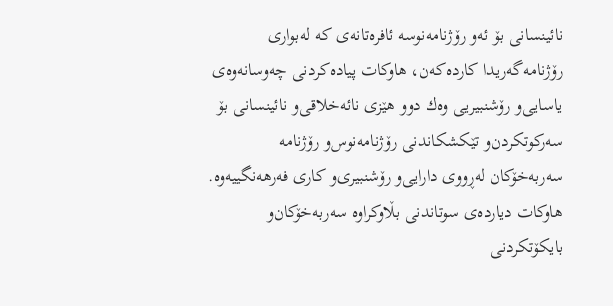نائینسانی بۆ ئه‌و رۆژنامه‌نوسه‌ ئافره‌تانه‌ی كه‌ له‌بواری رۆژنامه‌گه‌ریدا كارده‌كه‌ن، هاوكات پیاده‌كردنی چه‌وسانه‌وه‌ی یاسایی‌و رۆشنبیریی وه‌ك دوو هێزی نائه‌خلاقی‌و نائینسانی بۆ سه‌ركوتكردن‌و تێكشكاندنی رۆژنامه‌نوس‌و رۆژنامه‌ سه‌ربه‌خۆكان له‌ڕووی دارایی‌و رۆشنبیری‌و كاری فه‌رهه‌نگییه‌وه‌. هاوكات دیارده‌ی سوتاندنی بڵاوكراوه‌ سه‌ربه‌خۆكان‌و بایكۆتكردنی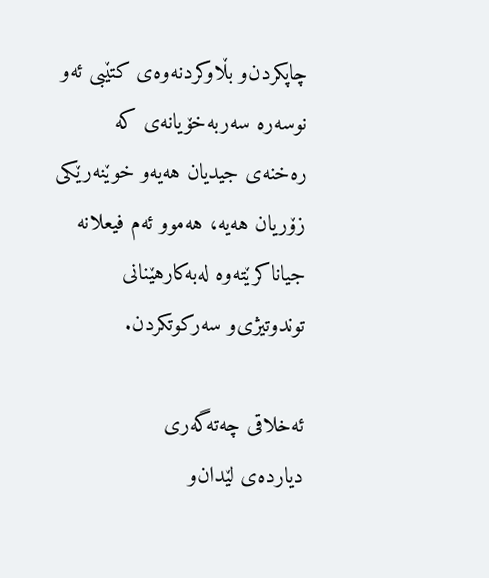چاپكردن‌و بڵاوكردنه‌وه‌ی كتێبی ئه‌و نوسه‌ره‌ سه‌ربه‌خۆیانه‌ی كه‌ ره‌خنه‌ی جیدیان هه‌یه‌‌و خوێنه‌رێكی زۆریان هه‌یه‌، هه‌موو ئه‌م فیعلانه‌ جیاناكرێته‌وه‌ له‌به‌كارهێنانی توندوتیژی‌و سه‌ركوتكردن.

ئه‌خلاقی چه‌ته‌گه‌ری
دیارده‌ی لێدان‌و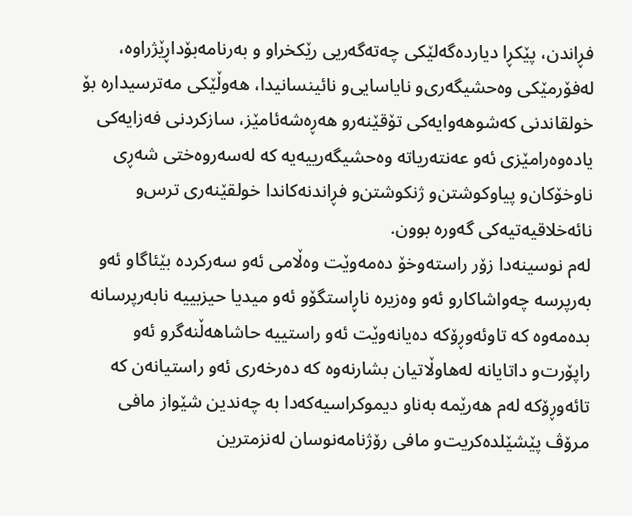فڕاندن، پێكڕا دیارده‌گه‌لێكی چه‌ته‌گه‌ریی رێكخراو ‌و به‌رنامه‌بۆداڕێژراوه‌، له‌فۆرمێكی وه‌حشیگه‌ری‌و نایاسایی‌و نائینسانیدا، هه‌وڵێكی مه‌ترسیداره‌ بۆ خولقاندنی كه‌شوهه‌وایه‌كی تۆقێنه‌ر‌و هه‌ڕه‌شه‌ئامێز، سازكردنی فه‌زایه‌كی یاده‌وه‌رامێزی ئه‌و عه‌نته‌ریاته‌ وه‌حشیگه‌رییه‌یه‌ كه‌ له‌سه‌روه‌ختی شه‌ڕی ناوخۆكان‌و پیاوكوشتن‌و ژنكوشتن‌و فڕاندنه‌كاندا خولقێنه‌ری ترس‌و نائه‌خلاقیه‌تیه‌كی گه‌وره‌ بوون.
له‌م نوسینه‌دا زۆر راسته‌وخۆ ده‌مه‌وێت وه‌ڵامی ئه‌و سه‌ركرده‌ بێئاگا‌و ئه‌و به‌رپرسه‌ چه‌واشاكار‌و ئه‌و وه‌زیره‌ ناڕاستگۆ‌و ئه‌و میدیا حیزبییه‌ نابه‌رپرسانه‌ بده‌مه‌وه‌ كه‌ تاوئه‌وڕۆكه‌ ده‌یانه‌وێت ئه‌و راستییه‌ حاشاهه‌ڵنه‌گر‌و ئه‌و راپۆرت‌و داتایانه‌ له‌هاوڵاتیان بشارنه‌وه‌ كه‌ ده‌رخه‌ری ئه‌و راستیانه‌ن كه‌ تائه‌وڕۆكه‌ له‌م هه‌رێمه‌ به‌ناو دیموكراسیه‌كه‌دا به‌ چه‌ندین شێواز مافی مرۆڤ پێشێلده‌كریت‌و مافی رۆژنامه‌نوسان له‌نزمترین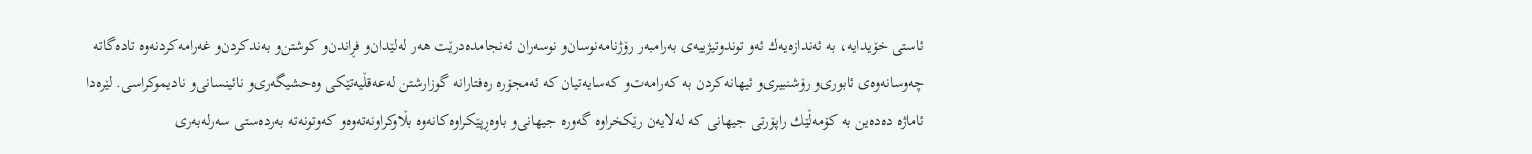ئاستی خۆیدایه‌، به‌ ئه‌ندازه‌یه‌ك ئه‌و توندوتیژییه‌ی به‌رامبه‌ر رۆژنامه‌نوسان‌و نوسه‌ران ئه‌نجامده‌درێت هه‌ر له‌لێدان‌و فڕاندن‌و كوشتن‌و به‌ندكردن‌و غه‌رامه‌كردنه‌وه‌ تاده‌گاته‌ چه‌وسانه‌وه‌ی ئابوری‌و رۆشنبیری‌و ئیهانه‌كردن به‌ كه‌رامه‌ت‌و كه‌سایه‌تیان كه‌ ئه‌مجۆره‌ ره‌فتارانه‌ گوزارشتن له‌عه‌قڵیه‌تێكی وه‌حشیگه‌ری‌و نائینسانی‌و نادیموكراسی. لێره‌دا ئاماژه‌ ده‌ده‌ین به‌ كۆمه‌ڵێك راپۆرتی جیهانی كه‌ له‌لایه‌ن رێكخراوه‌ گه‌وره‌ جیهانی‌و باوه‌ڕپێكراوه‌كانه‌وه‌ بڵاوكراونه‌ته‌وه‌‌و كه‌وتونه‌ته‌ به‌رده‌ستی سه‌رله‌به‌ری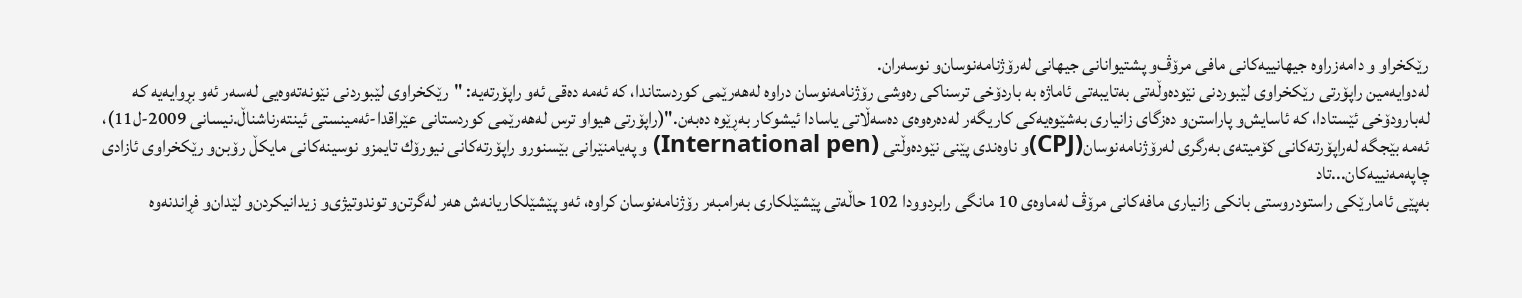رێكخراو ‌و دامه‌زراوه‌ جیهانییه‌كانی مافی مرۆڤ‌و پشتیوانانی جیهانی له‌رۆژنامه‌نوسان‌و نوسه‌ران.
له‌دوایه‌مین راپۆرتی رێكخراوی لێبوردنی نێوده‌وڵه‌تی به‌تایبه‌تی ئاماژه‌ به‌ باردۆخی ترسناكی ره‌وشی رۆژنامه‌نوسان دراوه‌ له‌هه‌رێمی كوردستاندا، كه‌ ئه‌مه‌ ده‌قی ئه‌و راپۆرته‌یه‌: "رێكخراوی لێبوردنی نێونه‌ته‌وه‌یی له‌سه‌ر ئه‌و بڕوایه‌یه‌ كه‌ له‌بارودۆخی ئێستادا، كه‌ ئاسایش‌و پاراستن‌و ده‌زگای زانیاری به‌شێوه‌یه‌كی كاریگه‌ر له‌ده‌ره‌وه‌ی ده‌سه‌ڵاتی یاسادا ئیشوكار به‌ڕێوه‌ ده‌به‌ن."(راپۆرتی هیوا‌و ترس له‌هه‌رێمی كوردستانی عێراقدا-ئه‌مینستی ئینته‌رناشناڵ.نیسانی 2009-ل11)،
ئه‌مه‌ بێجگه‌ له‌راپۆرته‌كانی كۆمیته‌ی به‌رگری له‌رۆژنامه‌نوسان(CPJ)و ناوه‌ندی پێنی نێوده‌وڵتی (International pen) و په‌یامنێرانی بێسنور‌و راپۆرته‌كانی نیورۆك تایمز‌و نوسینه‌كانی مایكڵ رۆبن‌و رێكخراوی ئازادی چاپه‌مه‌نییه‌كان...تاد
به‌پێی ئامارێكی راستودروستی بانكی زانیاری مافه‌كانی مرۆڤ له‌ماوه‌ی 10 مانگی رابردوودا 102 حاڵه‌تی پێشێلكاری به‌رامبه‌ر رۆژنامه‌نوسان كراوه‌، ئه‌و پێشێلكاریانه‌ش هه‌ر له‌گرتن‌و توندوتیژی‌و زیدانیكردن‌و لێدان‌و فڕاندنه‌وه‌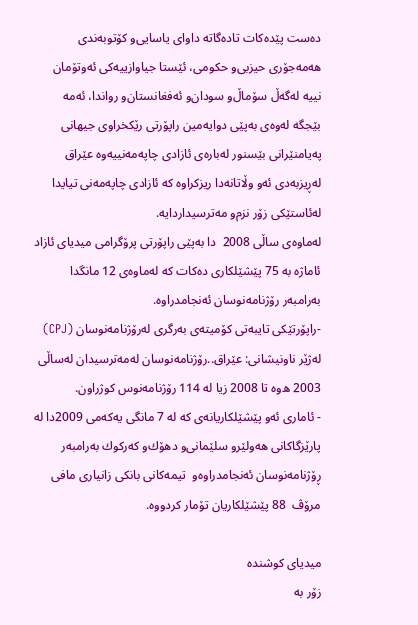ده‌ست پێده‌كات تاده‌گاته‌ داوای یاسایی‌و كۆتوبه‌ندی هه‌مه‌جۆری حیزبی‌و حكومی، ئێستا جیاوازییه‌كی ئه‌وتۆمان نییه‌ له‌گه‌ڵ سۆماڵ‌و سودان‌و ئه‌فغانستان‌و رواندا، ئه‌مه‌ بێجگه‌ له‌وه‌ی به‌پێی دوایه‌مین راپۆرتی رێكخراوی جیهانی په‌یامنێرانی بێسنور له‌باره‌ی ئازادی چاپه‌مه‌نییه‌وه‌ عێراق له‌ڕیزبه‌دی ئه‌و وڵاتانه‌دا ریزكراوه‌ كه‌ ئازادی چاپه‌مه‌نی تیایدا له‌ئاستێكی زۆر نزم‌و مه‌ترسیداردایه‌.
له‌ماوه‌ی ساڵی 2008  دا به‌پێی راپۆرتی پرۆگرامی میدیای ئازاد ئاماژه‌ به‌ 75 پێشێلكاری ده‌كات كه‌ له‌ماوه‌ی 12 مانگدا به‌رامبه‌ر رۆژنامه‌نوسان ئه‌نجامدراوه‌.
-راپۆرتێكی تایبه‌تی كۆمیته‌ی به‌رگری له‌رۆژنامه‌نوسان (CPJ) له‌ژێر ناونیشانی: عێراق..رۆژنامه‌نوسان له‌مه‌ترسیدان له‌ساڵی 2003 ه‌وه‌ تا 2008 زیا له‌ 114 رۆژنامه‌نوس كوژراون.
- ئاماری ئه‌و پێشێلكاریانه‌ی كه‌ له‌ 7 مانگی یه‌كه‌می 2009دا له‌ پارێزگاكانی هه‌ولێر‌و سلێمانی‌و دهۆك‌و كه‌ركوك به‌رامبه‌ر ڕۆژنامه‌نوسان ئه‌نجامدراوه‌‌و  تیمه‌كانی بانكی زانیاری مافی مرۆڤ  88 پێشێلكاریان تۆمار كردووه‌.

میدیای كوشنده‌
زۆر به‌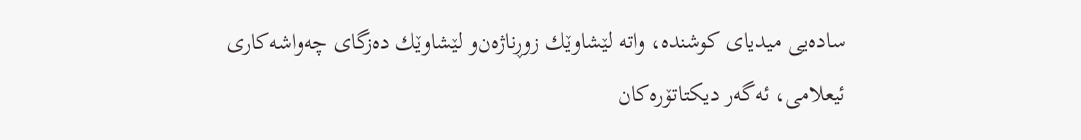ساده‌یی میدیای كوشنده‌، واته‌ لێشاوێك زوڕناژه‌ن‌و لێشاوێك ده‌زگای چه‌واشه‌كاری ئیعلامی، ئه‌گه‌ر دیكتاتۆره‌كان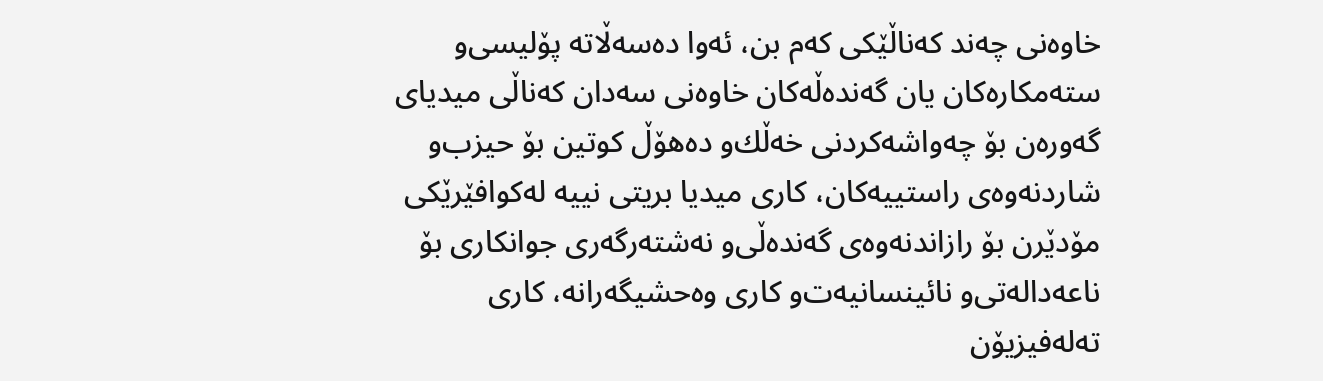خاوه‌نی چه‌ند كه‌ناڵێكی كه‌م بن، ئه‌وا ده‌سه‌ڵاته‌ پۆلیسی‌و سته‌مكاره‌كان یان گه‌نده‌ڵه‌كان خاوه‌نی سه‌دان كه‌ناڵی میدیای گه‌وره‌ن بۆ چه‌واشه‌كردنی خه‌ڵك‌و ده‌هۆڵ كوتین بۆ حیزب‌و شاردنه‌وه‌ی راستییه‌كان، كاری میدیا بریتی نییه‌ له‌كوافێرێكی مۆدێرن بۆ رازاندنه‌وه‌ی گه‌نده‌ڵی‌و نه‌شته‌رگه‌ری جوانكاری بۆ ناعه‌داله‌تی‌و نائینسانیه‌ت‌و كاری وه‌حشیگه‌رانه‌، كاری ته‌له‌فیزیۆن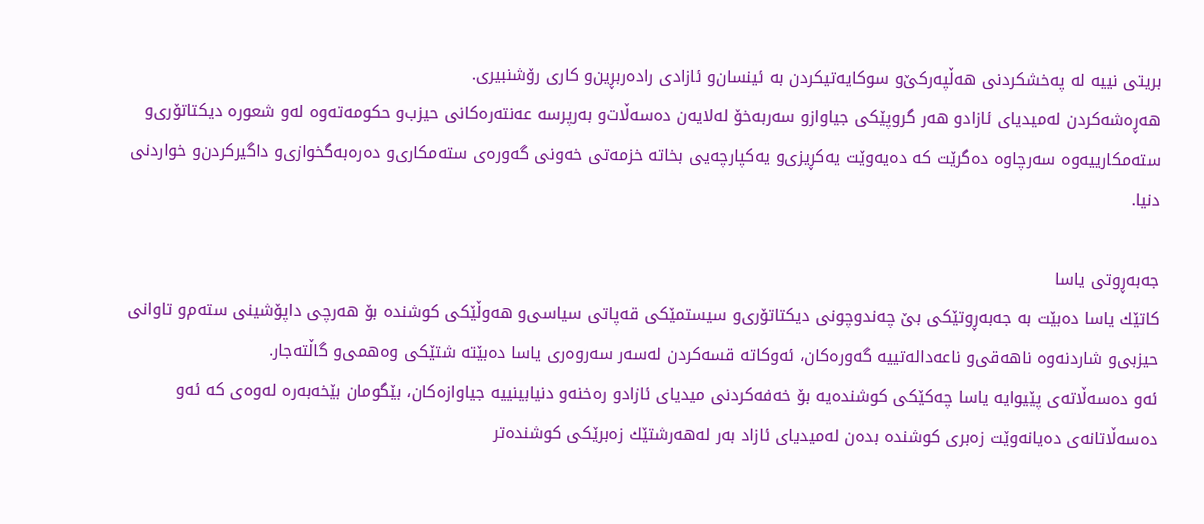بریتی نییه‌ له‌ په‌خشكردنی هه‌ڵپه‌ركێ‌‌و سوكایه‌تیكردن به‌ ئینسان‌و ئازادی راده‌ربڕین‌و كاری رۆشنبیری.
هه‌ڕه‌شه‌كردن له‌میدیای ئازاد‌و هه‌ر گروپێكی جیاواز‌و سه‌ربه‌خۆ له‌لایه‌ن ده‌سه‌ڵات‌و به‌رپرسه‌ عه‌نته‌ره‌كانی حیزب‌و حكومه‌ته‌وه‌ له‌و شعوره‌ دیكتاتۆری‌و سته‌مكارییه‌وه‌ سه‌رچاوه‌ ده‌گرێت كه‌ ده‌یه‌وێت یه‌كڕیزی‌و یه‌كپارچه‌یی بخاته‌ خزمه‌تی خه‌ونی گه‌وره‌ی سته‌مكاری‌و ده‌ره‌به‌گخوازی‌و داگیركردن‌و خواردنی دنیا.

جه‌به‌ڕوتی یاسا
كاتێك یاسا ده‌بێت به‌ جه‌به‌ڕوتێكی بێ‌ چه‌ندوچونی دیكتاتۆری‌و سیستمێكی قه‌پاتی سیاسی‌و هه‌وڵێكی كوشنده‌ بۆ هه‌رچی داپۆشینی سته‌م‌و تاوانی حیزبی‌و شاردنه‌وه‌ ناهه‌قی‌و ناعه‌داله‌تییه‌ گه‌وره‌كان، ئه‌وكاته‌ قسه‌كردن له‌سه‌ر سه‌روه‌ری یاسا ده‌بێته‌ شتێكی وه‌همی‌و گاڵته‌جار.
ئه‌و ده‌سه‌ڵاته‌ی پێیوایه‌ یاسا چه‌كێكی كوشنده‌یه‌ بۆ خه‌فه‌كردنی میدیای ئازاد‌و ره‌خنه‌‌و دنیابینییه‌ جیاوازه‌كان، بێگومان بێخه‌به‌ره‌ له‌وه‌ی كه‌ ئه‌و ده‌سه‌ڵاتانه‌ی ده‌یانه‌وێت زه‌بری كوشنده‌ بده‌ن له‌میدیای ئازاد به‌ر له‌هه‌رشتێك زه‌برێكی كوشنده‌تر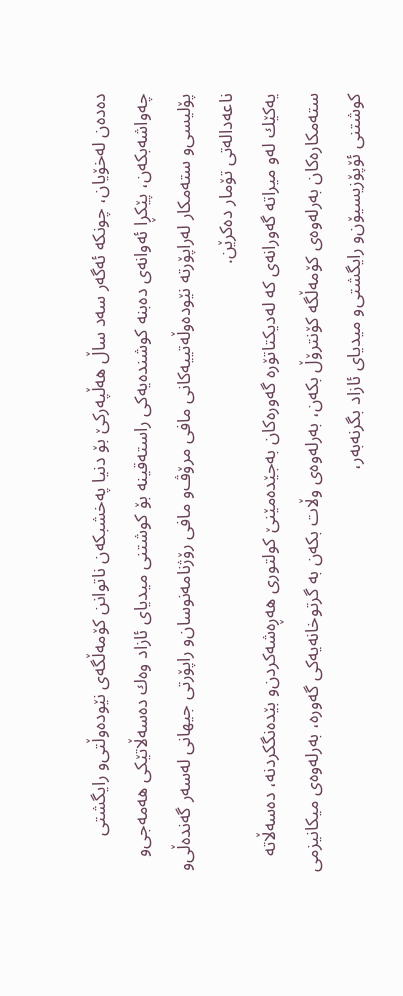ده‌ده‌ن له‌خۆیان، چونكه‌ ئه‌گه‌ر سه‌د ساڵ هه‌ڵپه‌ركێ‌ بۆ دنیا په‌خشبكه‌ن ناتوانن كۆمه‌ڵگه‌ی نێوده‌وڵتی‌و رایگشتی چه‌واشه‌بكه‌ن، پێكڕا ئه‌وانه‌ی ده‌بنه‌ كوشنده‌یه‌كی راسته‌قینه‌ بۆ كوشتنی میدیای ئازاد وه‌ك ده‌سه‌ڵاتێكی هه‌مه‌جی‌و پۆلیسی‌و سته‌مكار له‌راپۆرته‌ نێوده‌وڵه‌تییه‌كانی مافی مرۆڤ‌و مافی رۆژنامه‌نوسان‌و راپۆرتی جیهانی له‌سه‌ر گه‌نده‌ڵی‌و ناعه‌داله‌تی تۆمار ده‌كرێن.
یه‌كێك له‌و میراته‌ گه‌ورانه‌ی كه‌ له‌دیكتاتۆره‌ گه‌وره‌كان به‌جێده‌مێنێ كولتوری هه‌ڕه‌شه‌كردن‌و بێده‌نگكردنه‌، ده‌سه‌ڵاته‌ سته‌مكاره‌كان به‌رله‌وه‌ی كۆمه‌ڵگه‌ كۆنترۆڵ بكه‌ن، به‌رله‌وه‌ی وڵات بكه‌ن به‌ گرتوخانه‌یه‌كی گه‌وره‌، به‌رله‌وه‌ی میكانیزمی كوشتنی ئۆپۆزیسیۆن‌و رایگشتی‌و میدیای ئازاد بگرنه‌به‌ر،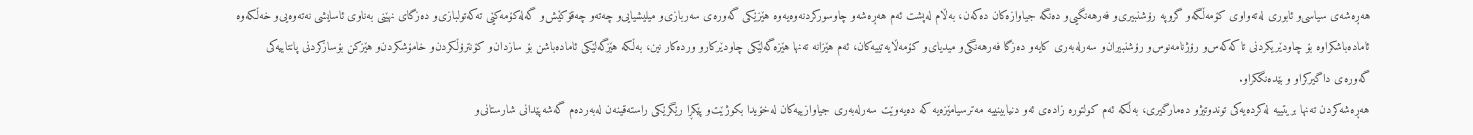هه‌ڕه‌شه‌ی سیاسی‌و ئابوری له‌ته‌واوی كۆمه‌ڵگه‌‌و گروپه‌ رۆشنبیری‌و فه‌رهه‌نگیی‌و ده‌نگه‌ جیاوازه‌كان ده‌كه‌ن، به‌ڵام له‌پشت ئه‌م هه‌ڕه‌شه‌‌و چاوسوركردنه‌وه‌یه‌وه‌ هێزێكی گه‌وره‌ی سه‌ربازی‌و میلیشیایی‌و چه‌ته‌‌و چه‌قۆكێش‌و گه‌له‌كۆمه‌كێی ته‌كه‌تولبازی‌و ده‌زگای نهێنی به‌ناوی ئاسایشی نه‌ته‌وه‌یی‌و خه‌ڵكه‌وه‌ ئاماده‌باشكراوه‌ بۆ چاودێریكردنی تاكه‌كه‌س‌و رۆژنامه‌نوس‌و رۆشنبیران‌و سه‌رله‌به‌ری كایه‌‌و ده‌زگا فه‌رهه‌نگی‌و میدیای‌و كۆمه‌ڵایه‌تییه‌كان، ئه‌م هێزانه‌ ته‌نها هێزه‌گه‌لێكی چاودێركارو ورده‌كار نین، به‌ڵكه‌ هێزگه‌لێكی ئاماده‌باشن بۆ سازدان‌و كۆنترۆڵكردن‌و خامۆشكردن‌و هێزكن بۆسازكردنی پانتاییه‌كی گه‌وره‌ی داگیركراو ‌و بێده‌نگكراو.
هه‌ڕه‌شه‌كردن ته‌نها بریتییه‌ له‌كرده‌یه‌كی توندوتیژ‌و ده‌مارگیری، به‌ڵكه‌ ئه‌م كولتوره‌ زاده‌ی ئه‌و دنیابینییه‌ مه‌ترسیامێزه‌یه‌ كه‌ ده‌یه‌وێت سه‌رله‌به‌ری جیاوازییه‌كان له‌خۆیدا بكوژێت‌و پێكڕا رێگرێكی راسته‌قینه‌ن له‌به‌رده‌م گه‌شه‌پێدانی شارستانی‌و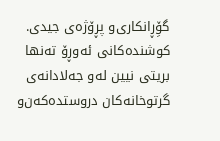گۆِڕانكاری‌و پڕۆژه‌ی جیدی.
كوشنده‌كانی ئه‌وڕۆ ته‌نها بریتی نیین له‌و جه‌لادانه‌ی گرتوخانه‌كان دروستده‌كه‌ن‌و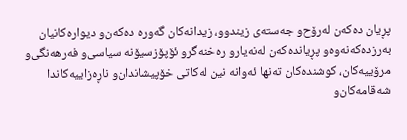پڕیان ده‌كه‌ن له‌رۆح‌و جه‌سته‌ی زیندوو، زیدانه‌كان گه‌وره‌ ده‌كه‌ن‌و دیواره‌كانیان به‌رزده‌كه‌نه‌وه‌‌و پڕیانده‌كه‌ن له‌نه‌یار‌و ره‌خنه‌گر‌و ئۆپۆزسیۆنه‌ سیاسی‌و فه‌رهه‌نگی‌و مرۆییه‌كان، كوشنده‌كان ته‌نها ئه‌وانه‌ نین له‌كاتی خۆپیشاندان‌و ناڕه‌زاییه‌كاندا شه‌قامه‌كان‌و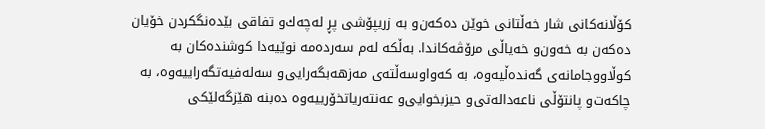كۆڵانه‌كانی شار خه‌ڵتانی خوێن ده‌كه‌ن‌و به‌ زریپۆشی پڕ له‌چه‌ك‌و تفاقی بێده‌نگكردن خۆیان ده‌كه‌ن به‌ خه‌ون‌و خه‌یاڵی مرۆڤه‌كاندا. به‌ڵكه‌ له‌م سه‌رده‌مه‌ نوێیه‌دا كوشنده‌كان به‌ كوڵا‌ووجامانه‌ی گه‌نده‌ڵیه‌وه‌، به‌ كه‌واوسه‌ڵته‌ی مه‌زهه‌بگه‌رایی‌و سه‌له‌فیه‌تگه‌راییه‌وه‌، به‌ چاكه‌ت‌و پانتۆڵی ناعه‌داله‌تی‌و حیزبخوایی‌و عه‌نته‌ریاتخۆرییه‌وه‌ ده‌بنه‌ هێزگه‌لێكی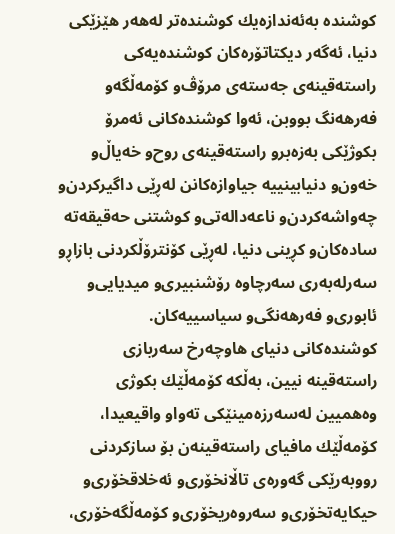كوشنده‌ به‌ئه‌ندازه‌یك كوشنده‌تر له‌هه‌ر هێزێكی دنیا، ئه‌گه‌ر دیكتاتۆره‌كان كوشنده‌یه‌كی راسته‌قینه‌ی جه‌سته‌ی مرۆڤ‌و كۆمه‌ڵگه‌‌و فه‌رهه‌نگ بووبن، ئه‌وا كوشنده‌كانی ئه‌مرۆ بكوژێكی به‌زه‌بر‌و راسته‌قینه‌ی روح‌و خه‌یاڵ‌و خه‌ون‌و دنیابینییه‌ جیاوازه‌كانن له‌ڕێی داگیركردن‌و چه‌واشه‌كردن‌و ناعه‌داله‌تی‌و كوشتنی حه‌قیقه‌ته‌ ساده‌كان‌و كڕینی دنیا، له‌ڕێی كۆنترۆڵكردنی بازاڕ‌و سه‌رله‌به‌ری سه‌رچاوه‌ رۆشنبیری‌و میدیایی‌و ئابوری‌و فه‌رهه‌نگی‌و سیاسییه‌كان.
كوشنده‌كانی دنیای هاوچه‌رخ سه‌ربازی راسته‌قینه‌ نیین، به‌ڵكه‌ كۆمه‌ڵێك بكوژی وه‌همیین له‌سه‌رزه‌مینێكی ته‌واو واقیعیدا، كۆمه‌ڵێك مافیای راسته‌قینه‌ن بۆ سازكردنی رووبه‌رێكی گه‌وره‌ی تاڵانخۆری‌و ئه‌خلاقخۆری‌و حیكایه‌تخۆری‌و سه‌روه‌ریخۆری‌و كۆمه‌ڵگه‌خۆری،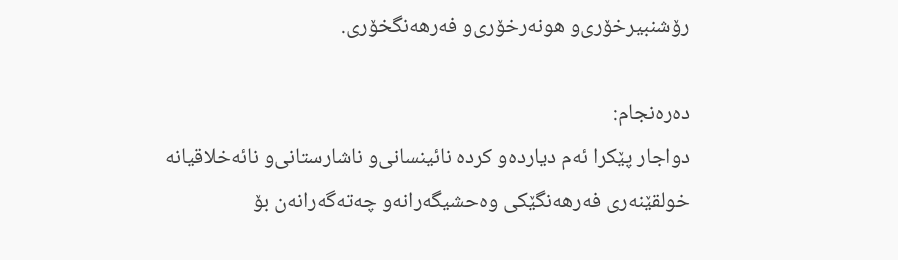رۆشنبیرخۆری‌و هونه‌رخۆری‌و فه‌رهه‌نگخۆری.

ده‌ره‌نجام:
دواجار پێكرا ئه‌م دیارده‌‌و كرده‌ نائینسانی‌و ناشارستانی‌و نائه‌خلاقیانه‌ خولقێنه‌ری فه‌رهه‌نگێكی وه‌حشیگه‌رانه‌‌و چه‌ته‌گه‌رانه‌ن بۆ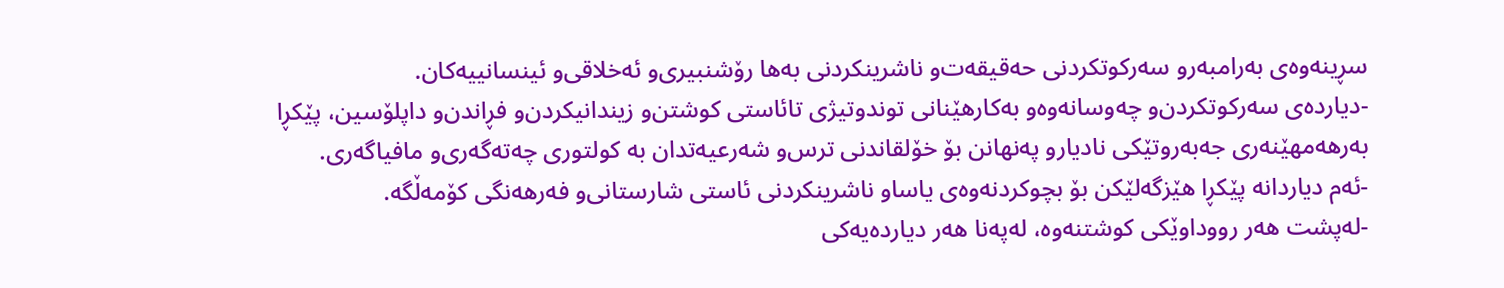سڕینه‌وه‌ی به‌رامبه‌ر‌و سه‌ركوتكردنی حه‌قیقه‌ت‌و ناشرینكردنی به‌ها رۆشنبیری‌و ئه‌خلاقی‌و ئینسانییه‌كان.
-دیارده‌ی سه‌ركوتكردن‌و چه‌وسانه‌وه‌‌و به‌كارهێنانی توندوتیژی تائاستی كوشتن‌و زیندانیكردن‌و فڕاندن‌و داپلۆسین، پێكڕا به‌رهه‌مهێنه‌ری جه‌به‌روتێكی نادیار‌و په‌نهانن بۆ خۆلقاندنی ترس‌و شه‌رعیه‌تدان به‌ كولتوری چه‌ته‌گه‌ری‌و مافیاگه‌ری.
-ئه‌م دیاردانه‌ پێكڕا هێزگه‌لێكن بۆ بچوكردنه‌وه‌ی یاسا‌و ناشرینكردنی ئاستی شارستانی‌و فه‌رهه‌نگی كۆمه‌ڵگه‌.
-له‌پشت هه‌ر رووداوێكی كوشتنه‌وه‌، له‌په‌نا هه‌ر دیارده‌یه‌كی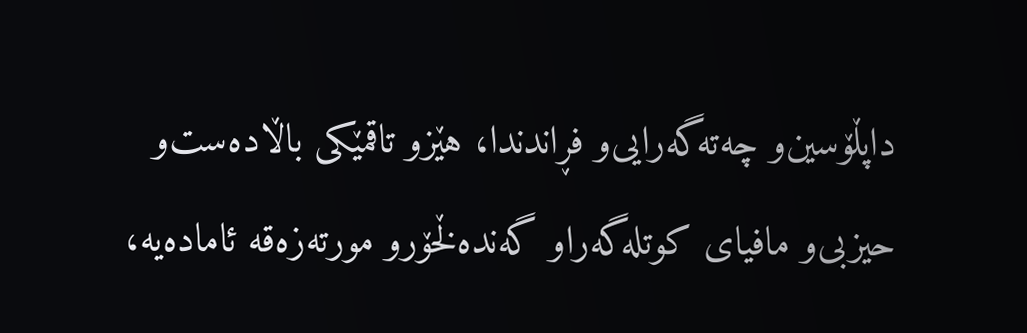داپڵۆسین‌و چه‌ته‌گه‌رایی‌و فڕاندندا، هێز‌و تاقمێكی باڵاده‌ست‌و حیزبی‌و مافیای كوتله‌گه‌را‌و گه‌نده‌ڵخۆر‌و مورته‌زه‌قه‌ ئاماده‌یه‌،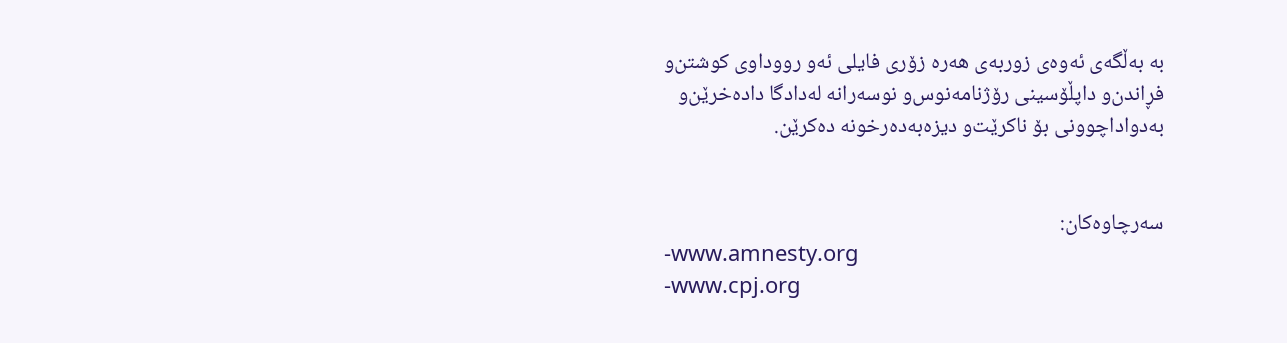به‌ به‌ڵگه‌ی ئه‌وه‌ی زوربه‌ی هه‌ره‌ زۆری فایلی ئه‌و رووداوی كوشتن‌و فڕاندن‌و داپڵۆسینی رۆژنامه‌نوس‌و نوسه‌رانه‌ له‌دادگا داده‌خرێن‌و به‌دواداچوونی بۆ ناكرێت‌و دیزه‌به‌ده‌رخونه‌ ده‌كرێن.


سه‌رچاوه‌كان:
-www.amnesty.org
-www.cpj.org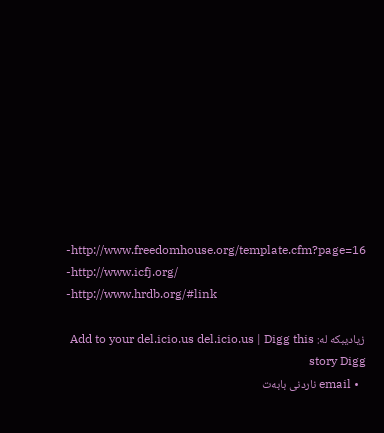-http://www.freedomhouse.org/template.cfm?page=16
-http://www.icfj.org/
-http://www.hrdb.org/#link

زیادیبکه له: Add to your del.icio.us del.icio.us | Digg this story Digg
  • email ناردنی بابه‌ت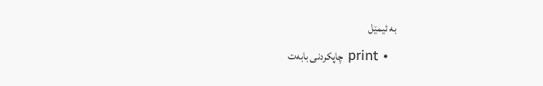به‌ ئیمێل
  • print چاپكردنی بابه‌ت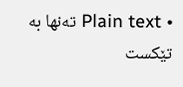• Plain text ته‌نها به تێکست